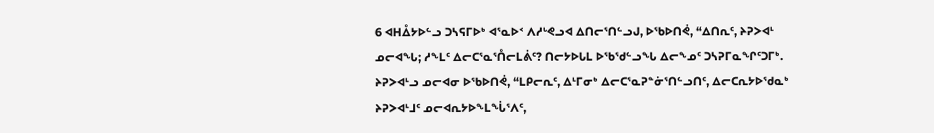6 ᐊᕼᐂᔭᐅᓪᓗ ᑐᓴᕋᒥᐅᒃ ᐊᕐᓇᐅᑉ ᐱᓱᒡᕙᓗᐊ ᐃᑎᓕᕐᑎᓪᓗᒍ, ᐅᖃᐅᑎᕚ, “ᐃᑎᕆᑦ, ᔨᕈᐳᐊᒻ ᓄᓕᐊᖓ; ᓱᖕᒪᑦ ᐃᓕᑕᕐᓇᕐᑍᓕᒪᕖᑦ? ᑎᓕᔭᐅᒐᒪ ᐅᖃᖁᓪᓗᖓ ᐃᓕᖕᓄᑦ ᑐᓴᕈᒥᓇᖏᑦᑐᒥᒃ.
ᔨᕈᐳᐊᒻᓗ ᓄᓕᐊᓂ ᐅᖃᐅᑎᕚ, “ᒪᑭᓕᕆᑦ, ᐃᒻᒥᓂᒃ ᐃᓕᑕᕐᓇᕈᓐᓃᕐᑎᓪᓗᑎᑦ, ᐃᓕᑕᕆᔭᐅᖁᓇᒃ ᔨᕈᐳᐊᒻᒧᑦ ᓄᓕᐊᕆᔭᐅᖕᒪᖔᕐᐱᑦ,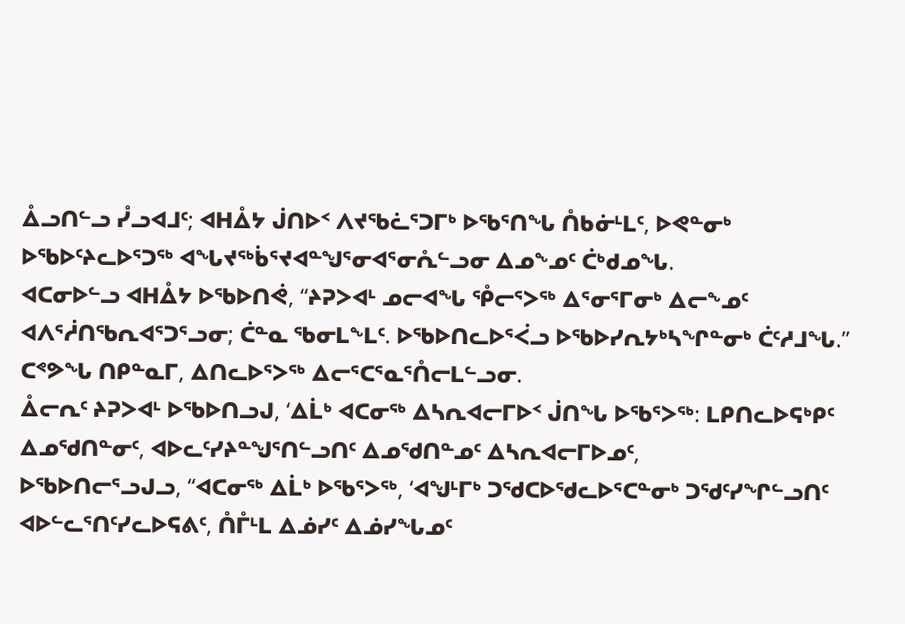ᐂᓗᑎᓪᓗ ᓮᓗᐊᒧᑦ; ᐊᕼᐂᔭ ᒎᑎᐅᑉ ᐱᔪᖃᓛᕐᑐᒥᒃ ᐅᖃᕐᑎᖓ ᑍᑲᓃᒻᒪᑦ, ᐅᕙᓐᓂᒃ ᐅᖃᐅᑦᔨᓚᐅᕐᑐᖅ ᐊᖓᔪᖅᑳᕐᔪᐊᓐᖑᕐᓂᐊᕐᓂᕅᓪᓗᓂ ᐃᓄᖕᓄᑦ ᑖᒃᑯᓄᖓ.
ᐊᑕᓂᐅᓪᓗ ᐊᕼᐂᔭ ᐅᖃᐅᑎᕚ, “ᔨᕈᐳᐊᒻ ᓄᓕᐊᖓ ᕾᓕᕐᐳᖅ ᐃᕐᓂᕐᒥᓂᒃ ᐃᓕᖕᓄᑦ ᐊᐱᕐᓲᑎᖃᕆᐊᕐᑐᕐᓗᓂ; ᑖᓐᓇ ᖃᓂᒪᖕᒪᑦ. ᐅᖃᐅᑎᓚᐅᕐᐹᓗ ᐅᖃᐅᓯᕆᔭᒃᓴᖏᓐᓂᒃ ᑖᑦᓱᒧᖓ.” ᑕᕝᕗᖓ ᑎᑭᓐᓇᒥ, ᐃᑎᓚᐅᕐᐳᖅ ᐃᓕᕐᑕᕐᓇᕐᑍᓕᒪᓪᓗᓂ.
ᐂᓕᕆᑦ ᔨᕈᐳᐊᒻ ᐅᖃᐅᑎᓗᒍ, ‘ᐃᒫᒃ ᐊᑕᓂᖅ ᐃᓴᕆᐊᓕᒥᐅᑉ ᒎᑎᖓ ᐅᖃᕐᐳᖅ: ᒪᑭᑎᓚᐅᕋᒃᑭᑦ ᐃᓄᖁᑎᓐᓂᑦ, ᐊᐅᓚᑦᓯᔨᓐᖑᕐᑎᓪᓗᑎᑦ ᐃᓄᖁᑎᓐᓄᑦ ᐃᓴᕆᐊᓕᒥᐅᓄᑦ,
ᐅᖃᐅᑎᓕᕐᓗᒍᓗ, “ᐊᑕᓂᖅ ᐃᒫᒃ ᐅᖃᕐᐳᖅ, ‘ᐊᖑᒻᒥᒃ ᑐᖁᑕᐅᖁᓚᐅᕐᑕᓐᓂᒃ ᑐᖁᑦᓯᖏᓪᓗᑎᑦ ᐊᐅᓪᓚᕐᑎᑦᓯᓚᐅᕋᕕᑦ, ᑍᒤᒻᒪ ᐃᓅᓯᑦ ᐃᓅᓯᖓᓄᑦ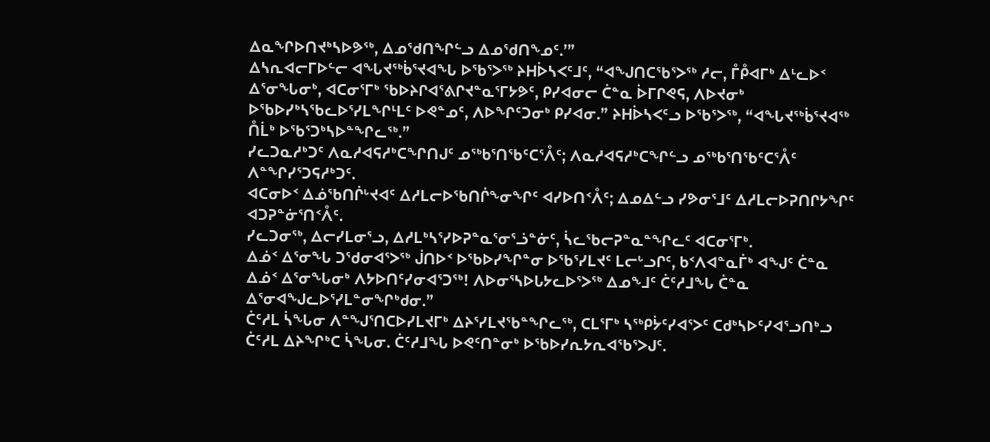ᐃᓇᖏᐅᑎᔪᒃᓴᐅᕗᖅ, ᐃᓄᖁᑎᖏᓪᓗ ᐃᓄᖁᑎᖕᓄᑦ.’”
ᐃᓴᕆᐊᓕᒥᐅᓪᓕ ᐊᖓᔪᖅᑳᕐᔪᐊᖓ ᐅᖃᕐᐳᖅ ᔨᕼᐆᓴᐸᑦᒧᑦ, “ᐊᖑᑎᑕᖃᕐᐳᖅ ᓱᓕ, ᒤᑬᐊᒥᒃ ᐃᒻᓚᐅᑉ ᐃᕐᓂᖓᓂᒃ, ᐊᑕᓂᕐᒥᒃ ᖃᐅᔨᒋᐊᕐᕕᒋᔪᓐᓇᕐᒥᔭᕗᑦ, ᑭᓯᐊᓂᓕ ᑖᓐᓇ ᐆᒥᒋᕙᕋ, ᐱᐅᔪᓂᒃ ᐅᖃᐅᓯᒃᓴᖃᓚᐅᕐᓯᒪᖏᒻᒪᑦ ᐅᕙᓐᓄᑦ, ᐱᐅᖏᑦᑐᓂᒃ ᑭᓯᐊᓂ.” ᔨᕼᐆᓴᐸᑦᓗ ᐅᖃᕐᐳᖅ, “ᐊᖓᔪᖅᑳᕐᔪᐊᖅ ᑍᒫᒃ ᐅᖃᕐᑐᒃᓴᐅᓐᖏᓚᖅ.”
ᓯᓚᑐᓇᓱᒃᑐᑦ ᐱᓇᓱᐊᕋᓱᒃᑕᖏᑎᒍᑦ ᓄᖅᑲᕐᑎᖃᑦᑕᕐᐰᑦ; ᐱᓇᓱᐊᕋᓱᒃᑕᖏᓪᓗ ᓄᖅᑲᕐᑎᖃᑦᑕᕐᐰᑦ ᐱᓐᖏᓯᕐᑐᕋᓱᒃᑐᑦ.
ᐊᑕᓂᐅᑉ ᐃᓅᖃᑎᒌᒡᔪᐊᑦ ᐃᓱᒪᓕᐅᖃᑎᒌᖕᓂᖏᑦ ᐊᓯᐅᑎᑉᐰᑦ; ᐃᓄᐃᓪᓗ ᓯᕗᓂᕐᒧᑦ ᐃᓱᒪᓕᐅᕈᑎᒋᔭᖏᑦ ᐊᑐᕈᓐᓃᕐᑎᑉᐰᑦ.
ᓯᓚᑐᓂᖅ, ᐃᓕᓯᒪᓂᕐᓗ, ᐃᓱᒪᒃᓴᕐᓯᐅᕈᓐᓇᕐᓂᕐᓘᓐᓃᑦ, ᓵᓚᖃᓕᕈᓐᓇᓐᖏᓚᑦ ᐊᑕᓂᕐᒥᒃ.
ᐃᓅᑉ ᐃᕐᓂᖓ ᑐᖁᓂᐊᕐᐳᖅ ᒎᑎᐅᑉ ᐅᖃᐅᓯᖏᓐᓂ ᐅᖃᕐᓯᒪᔪᑦ ᒪᓕᒡᓗᒋᑦ, ᑲᑉᐱᐊᓐᓇᒦᒃ ᐊᖑᑦ ᑖᓐᓇ ᐃᓅᑉ ᐃᕐᓂᖓᓂᒃ ᐱᔭᐅᑎᑦᓯᓂᐊᕐᑐᖅ! ᐱᐅᓂᕐᓴᐅᒐᔭᓚᐅᕐᐳᖅ ᐃᓄᖕᒧᑦ ᑖᑦᓱᒧᖓ ᑖᓐᓇ ᐃᕐᓂᐊᖑᓚᐅᕐᓯᒪᓐᓂᖏᒃᑯᓂ.”
ᑖᑦᓱᒪ ᓵᖓᓂ ᐱᓐᖑᕐᑎᑕᐅᓯᒪᔪᒥᒃ ᐃᔨᕐᓯᒪᔪᖃᓐᖏᓚᖅ, ᑕᒪᕐᒥᒃ ᓴᖅᑭᔮᑦᓯᐊᕐᐳᑦ ᑕᑯᒃᓴᐅᑦᓯᐊᕐᓗᑎᒃᓗ ᑖᑦᓱᒪ ᐃᔨᖏᒃᑕ ᓵᖓᓂ. ᑖᑦᓱᒧᖓ ᐅᕙᑦᑎᓐᓂᒃ ᐅᖃᐅᓯᕆᔭᕆᐊᖃᕐᐳᒍᑦ.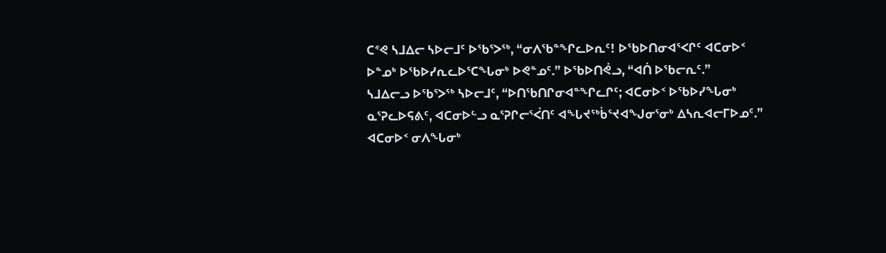ᑕᕝᕙ ᓴᒧᐃᓕ ᓴᐅᓕᒧᑦ ᐅᖃᕐᐳᖅ, “ᓂᐱᖃᓐᖏᓚᐅᕆᑦ! ᐅᖃᐅᑎᓂᐊᕐᐸᒋᑦ ᐊᑕᓂᐅᑉ ᐅᓐᓄᒃ ᐅᖃᐅᓯᕆᓚᐅᕐᑕᖓᓂᒃ ᐅᕙᓐᓄᑦ.” ᐅᖃᐅᑎᕚᓗ, “ᐊᑏ ᐅᖃᓕᕆᑦ.”
ᓴᒧᐃᓕᓗ ᐅᖃᕐᐳᖅ ᓴᐅᓕᒧᑦ, “ᐅᑎᖃᑎᒋᓂᐊᓐᖏᓚᒋᑦ; ᐊᑕᓂᐅᑉ ᐅᖃᐅᓯᖓᓂᒃ ᓇᕐᕈᓚᐅᕋᕕᑦ, ᐊᑕᓂᐅᓪᓗ ᓇᕐᕈᒋᓕᕐᐹᑎᑦ ᐊᖓᔪᖅᑳᕐᔪᐊᖑᓂᕐᓂᒃ ᐃᓴᕆᐊᓕᒥᐅᓄᑦ.”
ᐊᑕᓂᐅᑉ ᓂᐱᖓᓂᒃ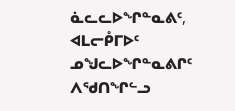ᓈᓚᓚᐅᖏᓐᓇᕕᑦ, ᐊᒪᓕᑬᒥᐅᑦ ᓄᖑᓚᐅᖏᓐᓇᕕᒋᑦ ᐱᖁᑎᖏᓪᓗ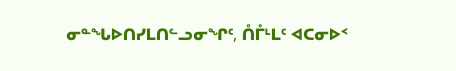ᓂᓐᖓᐅᑎᓯᒪᑎᓪᓗᓂᖏᑦ, ᑍᒤᒻᒪᑦ ᐊᑕᓂᐅᑉ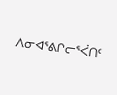ᐱᓂᐊᕐᕕᒋᓕᕐᐹᑎᑦ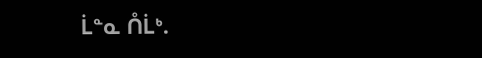ᒫᓐᓇ ᑍᒫᒃ.